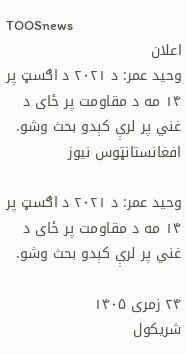TOOSnews
اعلان
وحيد عمر: د ٢٠٢١ د اګسټ پر ۱۴ مه د مقاومت پر ځاى د غني پر لرې كېدو بحث وشو.
افغانستانټوس نیوز

وحيد عمر: د ٢٠٢١ د اګسټ پر ۱۴ مه د مقاومت پر ځاى د غني پر لرې كېدو بحث وشو.

۲۴ زمری ۱۴۰۵
شریکول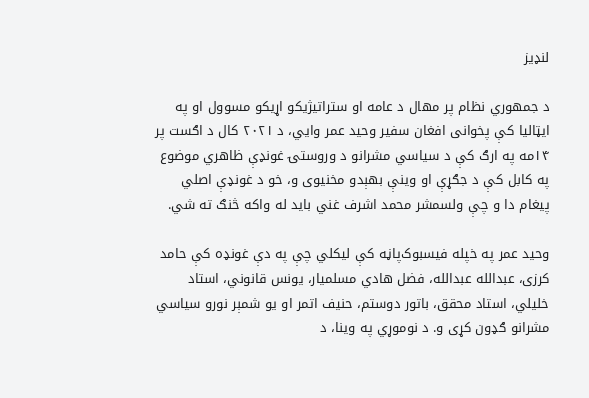لنډیز

د جمهوري نظام پر مهال د عامه او ستراتیژیکو اړیکو مسوول او په ایټالیا کې پخوانی افغان سفیر وحید عمر وايي، د ۲۰۲۱ کال د اګست پر ۱۴مه په ارګ کې د سیاسي مشرانو د وروستۍ غونډې ظاهري موضوع په کابل کې د جګړې او وینې بهېدو مخنیوی و، خو د غونډې اصلي پیغام دا و چې ولسمشر محمد اشرف غني باید له واکه څنګ ته شي.

وحید عمر په خپله فیسبوک‌پاڼه کې لیکلي چې په دې غونډه کې حامد کرزی، عبدالله عبدالله، فضل هادي مسلمیار، یونس قانوني، استاد خلیلي، استاد محقق، باتور دوستم، حنیف اتمر او یو شمېر نورو سیاسي مشرانو ګډون کړی و. د نوموړي په وینا، د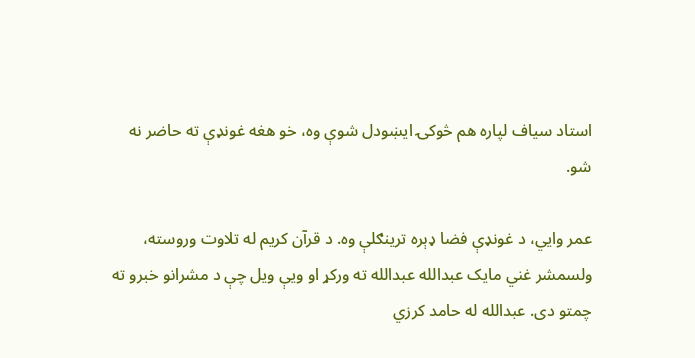استاد سیاف لپاره هم څوکۍ ایښودل شوې وه، خو هغه غونډې ته حاضر نه شو.

عمر وايي، د غونډې فضا ډېره ترینګلې وه. د قرآن کریم له تلاوت وروسته، ولسمشر غني مایک عبدالله عبدالله ته ورکړ او ویې ویل چې د مشرانو خبرو ته چمتو دی. عبدالله له حامد کرزي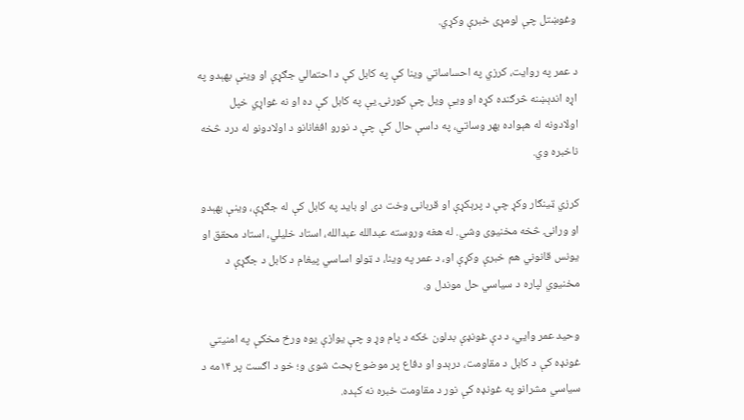وغوښتل چې لومړی خبرې وکړي.

د عمر په روایت، کرزي په احساساتي وینا کې په کابل کې د احتمالي جګړې او وینې بهېدو په اړه اندېښنه څرګنده کړه او ویې ویل چې کورنۍ یې په کابل کې ده او نه غواړي خپل اولادونه له هېواده بهر وساتي، په داسې حال کې چې د نورو افغانانو د اولادونو له درد څخه ناخبره وي.

کرزي ټینګار وکړ چې د پرېکړې او قربانۍ وخت دی او باید په کابل کې له جګړې، وینې بهېدو او ورانۍ څخه مخنیوی وشي. له هغه وروسته عبدالله عبدالله، استاد خلیلي، استاد محقق او یونس قانوني هم خبرې وکړې او، د عمر په وینا، د ټولو اساسي پیغام د کابل د جګړې د مخنیوي لپاره د سیاسي حل موندل و.

وحید عمر وايي، د دې غونډې بدلون ځکه د پام وړ و چې یوازې یوه ورځ مخکې په امنیتي غونډه کې د کابل د مقاومت، درېدو او دفاع پر موضوع بحث شوی و؛ خو د اګست پر ۱۴مه د سیاسي مشرانو په غونډه کې نور د مقاومت خبره نه کېده.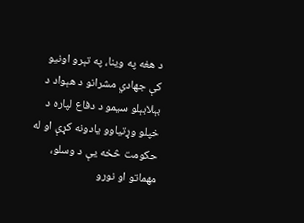د هغه په وینا، په تېرو اونیو کې جهادي مشرانو د هېواد د بېلابېلو سیمو د دفاع لپاره د خپلو وړتیاوو یادونه کړې او له حکومت څخه یې د وسلو، مهماتو او نورو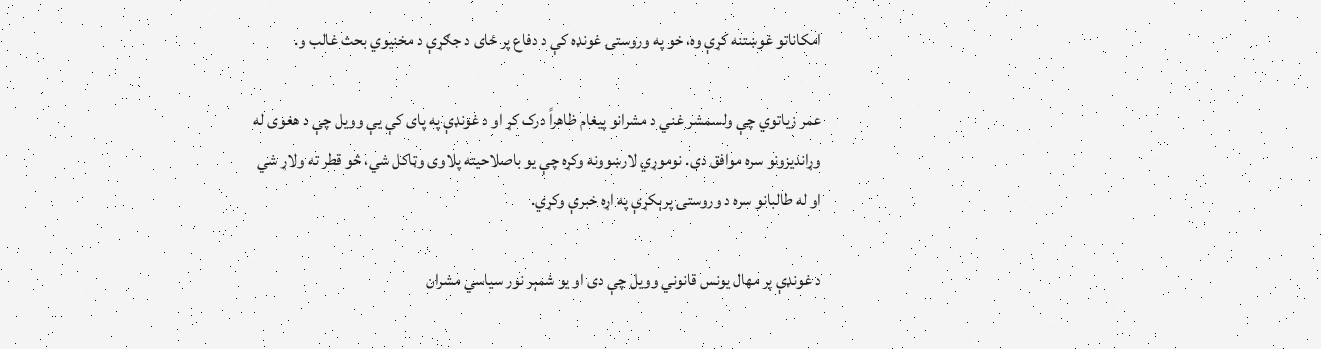امکاناتو غوښتنه کړې وه، خو په وروستۍ غونډه کې د دفاع پر ځای د جګړې د مخنیوي بحث غالب و.

عمر زیاتوي چې ولسمشر غني د مشرانو پیغام ظاهراً درک کړ او د غونډې په پای کې یې وویل چې د هغوی له وړاندیزونو سره موافق دی. نوموړي لارښوونه وکړه چې یو باصلاحیته پلاوی وټاکل شي، څو قطر ته ولاړ شي او له طالبانو سره د وروستۍ پرېکړې په اړه خبرې وکړي.

د غونډې پر مهال یونس قانوني وویل چې دی او یو شمېر نور سیاسي مشران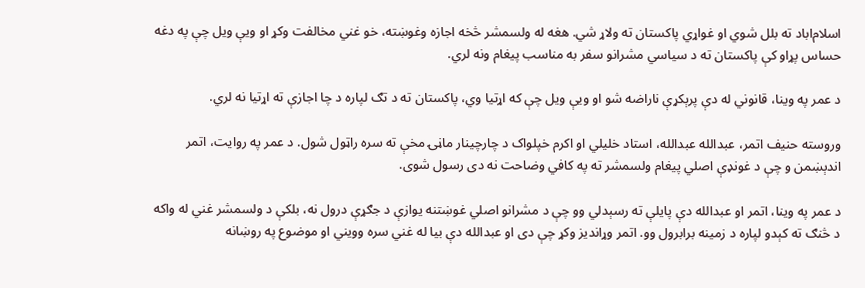اسلام‌اباد ته بلل شوي او غواړي پاکستان ته ولاړ شي. هغه له ولسمشر څخه اجازه وغوښته، خو غني مخالفت وکړ او ویې ویل چې په دغه حساس پړاو کې پاکستان ته د سیاسي مشرانو سفر به مناسب پیغام ونه لري.

د عمر په وینا، قانوني له دې پرېکړې ناراضه شو او ویې ویل چې که اړتیا وي، پاکستان ته د تګ لپاره د چا اجازې ته اړتیا نه لري.

وروسته حنیف اتمر، عبدالله عبدالله، استاد خلیلي او اکرم خپلواک د چارچینار ماڼۍ مخې ته سره راټول شول. د عمر په روایت، اتمر اندېښمن و چې د غونډې اصلي پیغام ولسمشر ته په کافي وضاحت نه دی رسول شوی.

د عمر په وینا، اتمر او عبدالله دې پایلې ته رسېدلي وو چې د مشرانو اصلي غوښتنه یوازې د جګړې درول نه، بلکې د ولسمشر غني له واکه د څنګ ته کېدو لپاره د زمینه برابرول وو. اتمر وړاندیز وکړ چې دی او عبدالله دې بیا له غني سره وویني او موضوع په روښانه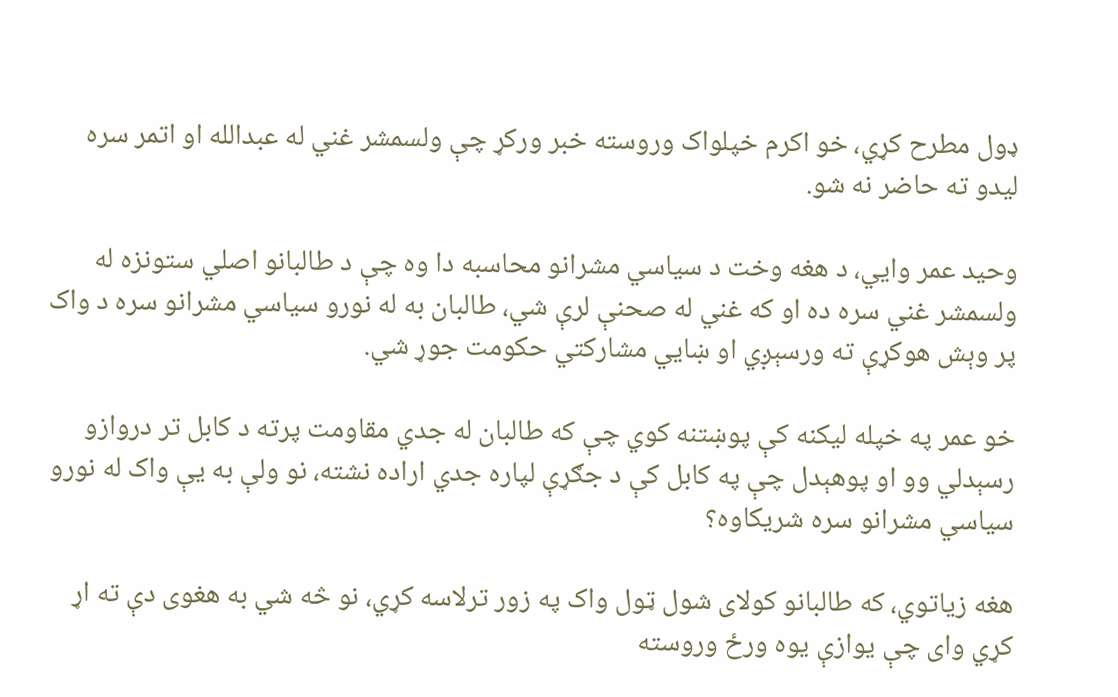ډول مطرح کړي، خو اکرم خپلواک وروسته خبر ورکړ چې ولسمشر غني له عبدالله او اتمر سره لیدو ته حاضر نه شو.

وحید عمر وايي، د هغه وخت د سیاسي مشرانو محاسبه دا وه چې د طالبانو اصلي ستونزه له ولسمشر غني سره ده او که غني له صحنې لرې شي، طالبان به له نورو سیاسي مشرانو سره د واک پر وېش هوکړې ته ورسېږي او ښايي مشارکتي حکومت جوړ شي.

خو عمر په خپله لیکنه کې پوښتنه کوي چې که طالبان له جدي مقاومت پرته د کابل تر دروازو رسېدلي وو او پوهېدل چې په کابل کې د جګړې لپاره جدي اراده نشته، نو ولې به یې واک له نورو سیاسي مشرانو سره شریکاوه؟

هغه زیاتوي، که طالبانو کولای شول ټول واک په زور ترلاسه کړي، نو څه شي به هغوی دې ته اړ کړي وای چې یوازې یوه ورځ وروسته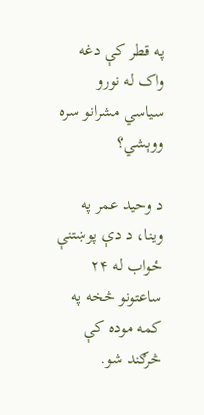په قطر کې دغه واک له نورو سیاسي مشرانو سره ووېشي؟

د وحید عمر په وینا، د دې پوښتنې ځواب له ۲۴ ساعتونو څخه په کمه موده کې څرګند شو.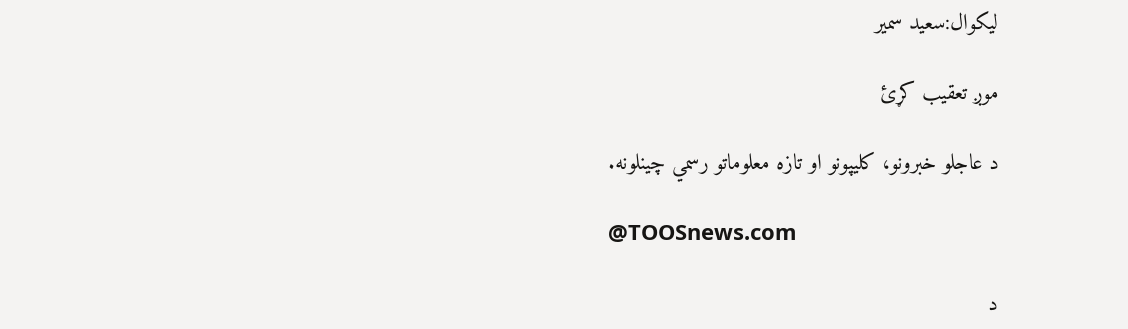لیکوال:سعید سمیر

موږ تعقیب کړئ

د عاجلو خبرونو، کلیپونو او تازه معلوماتو رسمي چینلونه.

@TOOSnews.com

د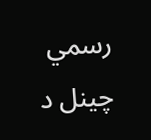رسمي چینل د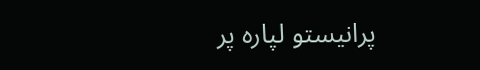پرانیستو لپاره پر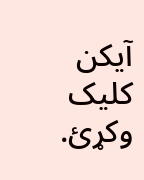آیکن کلیک وکړئ.